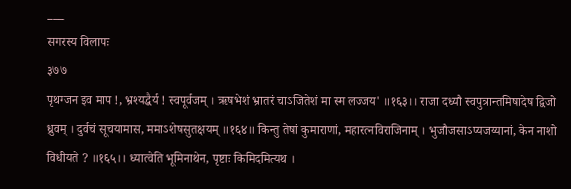___
सगरस्य विलापः
३७७
पृथग्जन इव माप !, भ्रश्यद्धैर्य ! स्वपूर्वजम् । ऋषभेशं भ्रातरं चाऽजितेशं मा स्म लज्जय' ॥१६३।। राजा दध्यौ स्वपुत्रान्तमिषादेष द्विजो ध्रुवम् । दुर्वचं सूचयामास, ममाऽशेषसुतक्षयम् ॥१६४॥ किन्तु तेषां कुमाराणां, महारत्नविराजिनाम् । भुजौजसाऽप्यजय्यानां, केन नाशो विधीयते ? ॥१६५।। ध्यात्वेति भूमिनाथेन, पृष्टाः किमिदमित्यथ ।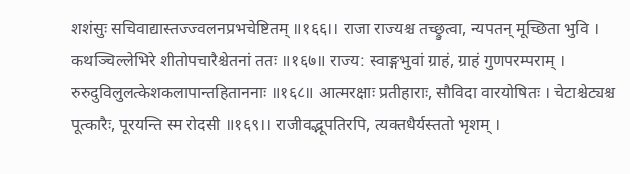शशंसुः सचिवाद्यास्तज्ज्वलनप्रभचेष्टितम् ॥१६६।। राजा राज्यश्च तच्छ्रुत्वा, न्यपतन् मूच्छिता भुवि । कथञ्चिल्लेभिरे शीतोपचारैश्चेतनां ततः ॥१६७॥ राज्य: स्वाङ्गभुवां ग्राहं, ग्राहं गुणपरम्पराम् । रुरुदुविलुलत्केशकलापान्तहिताननाः ॥१६८॥ आत्मरक्षाः प्रतीहाराः, सौविदा वारयोषितः । चेटाश्चेट्यश्च पूत्कारैः, पूरयन्ति स्म रोदसी ॥१६९।। राजीवद्भूपतिरपि, त्यक्तधैर्यस्ततो भृशम् ।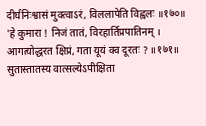दीर्घनिःश्वासं मुक्त्वाऽरं, विललापेति विह्वलः ॥१७०॥ 'हे कुमारा ! निजं तातं, विरहार्तिप्रपातिनम् । आगत्योद्धरत क्षिप्रं, गता यूयं क्व दूरतः ? ॥१७१॥ सुतास्तातस्य वात्सल्येऽपीक्षिता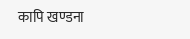कापि खण्डना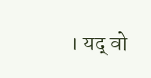। यद् वो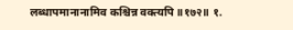लब्धापमानानामिव कश्चिन्न वक्त्यपि ॥१७२॥ १.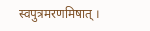स्वपुत्रमरणमिषात् ।